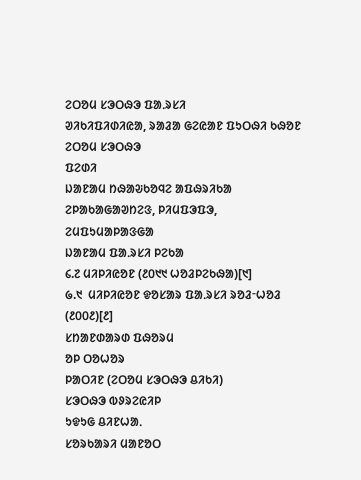ᱮᱛᱚᱢ ᱥᱳᱛᱷᱳ ᱯᱟᱹᱨᱥᱤ
ᱣᱤᱠᱤᱯᱤᱰᱤᱭᱟ, ᱨᱟᱲᱟ ᱜᱮᱭᱟᱱ ᱯᱩᱛᱷᱤ ᱠᱷᱚᱱ
ᱮᱛᱚᱢ ᱥᱳᱛᱷᱳ
ᱯᱮᱰᱤ
ᱡᱟᱱᱟᱢ ᱴᱷᱟᱶᱠᱚᱧᱮ ᱟᱯᱷᱨᱤᱠᱟ
ᱮᱞᱟᱠᱟᱜᱟᱣᱴᱮᱝ, ᱞᱤᱢᱯᱳᱯᱳ, ᱮᱢᱯᱩᱢᱟᱞᱟᱝᱜᱟ
ᱡᱟᱱᱟᱢ ᱯᱟᱹᱨᱥᱤ ᱞᱮᱠᱟ
᱔.᱗ ᱢᱤᱞᱤᱭᱚᱱ (᱒᱐᱑᱑ ᱦᱚᱲᱞᱮᱠᱷᱟ)[᱑]
᱙.᱑  ᱢᱤᱞᱤᱭᱚᱱ ᱫᱚᱥᱟᱨ ᱯᱟᱹᱨᱥᱤ ᱨᱚᱲᱼᱦᱚᱲ (᱒᱐᱐᱒)[᱒]
ᱥᱴᱟᱱᱰᱟᱨᱰ ᱯᱷᱚᱨᱢ
ᱚᱞ ᱛᱚᱦᱚᱨ
ᱞᱟᱛᱤᱱ (ᱮᱛᱚᱢ ᱥᱳᱛᱷᱳ ᱪᱤᱠᱤ)
ᱥᱳᱛᱷᱳ ᱵᱽᱨᱮᱭᱤᱞ
ᱩᱫᱩᱜ ᱪᱤᱱᱦᱟᱹ
ᱥᱚᱨᱠᱟᱨᱤ ᱢᱟᱱᱚᱛ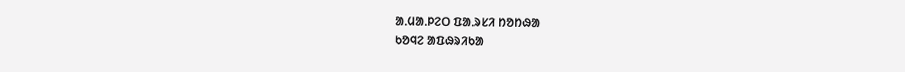ᱟᱹᱢᱟᱹᱞᱮᱛ ᱯᱟᱹᱨᱥᱤ ᱴᱚᱴᱷᱟ
ᱠᱚᱧᱮ ᱟᱯᱷᱨᱤᱠᱟ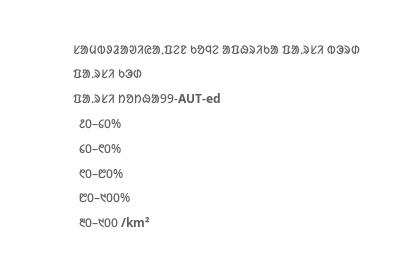ᱥᱟᱢᱵᱽᱲᱟᱣᱤᱭᱟᱹᱯᱮᱱ ᱠᱚᱧᱮ ᱟᱯᱷᱨᱤᱠᱟ ᱯᱟᱹᱨᱥᱤ ᱵᱳᱨᱰ
ᱯᱟᱹᱨᱥᱤ ᱠᱳᱰ
ᱯᱟᱹᱨᱥᱤ ᱴᱚᱴᱷᱟ99-AUT-ed
  ᱒᱐–᱔᱐%
  ᱔᱐–᱖᱐%
  ᱖᱐–᱘᱐%
  ᱘᱐–᱑᱐᱐%
  ᱓᱐–᱑᱐᱐ /km²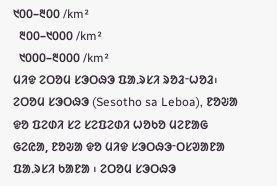᱑᱐᱐–᱓᱐᱐ /km²
  ᱓᱐᱐–᱑᱐᱐᱐ /km²
  ᱑᱐᱐᱐–᱓᱐᱐᱐ /km²
ᱢᱤᱫ ᱮᱛᱚᱢ ᱥᱳᱛᱷᱳ ᱯᱟᱹᱨᱥᱤ ᱨᱚᱲᱼᱦᱚᱲ᱾
ᱮᱛᱚᱢ ᱥᱳᱛᱷᱳ (Sesotho sa Leboa), ᱱᱚᱶᱟ ᱫᱚ ᱯᱮᱰᱤ ᱥᱮ ᱥᱮᱯᱮᱰᱤ ᱦᱚᱠᱚ ᱢᱮᱱᱟᱜ ᱜᱮᱭᱟ, ᱱᱚᱶᱟ ᱫᱚ ᱢᱤᱫ ᱥᱳᱛᱷᱳᱼᱛᱥᱣᱟᱱᱟ ᱯᱟᱹᱨᱥᱤ ᱠᱟᱱᱟ ᱾ ᱮᱛᱚᱢ ᱥᱳᱛᱷᱳ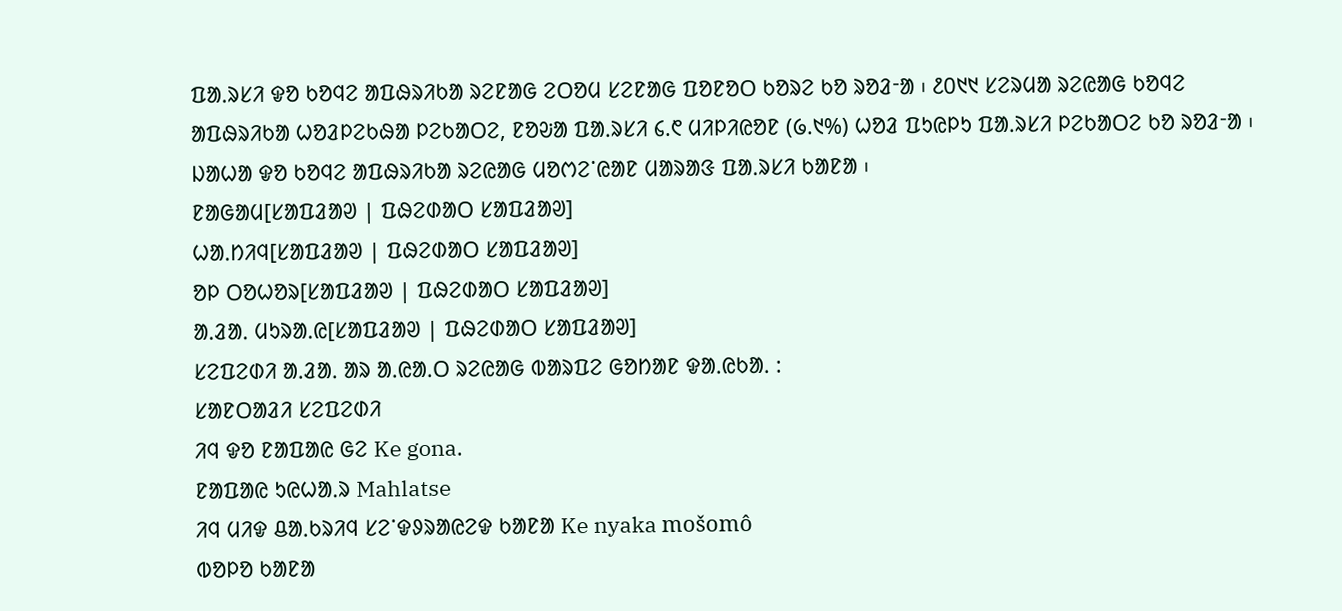ᱯᱟᱹᱨᱥᱤ ᱫᱚ ᱠᱚᱧᱮ ᱟᱯᱷᱨᱤᱠᱟ ᱨᱮᱱᱟᱜ ᱮᱛᱚᱢ ᱥᱮᱱᱟᱜ ᱯᱚᱱᱚᱛ ᱠᱚᱨᱮ ᱠᱚ ᱨᱚᱲᱼᱟ ᱾ ᱒᱐᱑᱑ ᱥᱮᱨᱢᱟ ᱨᱮᱭᱟᱜ ᱠᱚᱧᱮ ᱟᱯᱷᱨᱤᱠᱟ ᱦᱚᱲᱞᱮᱠᱷᱟ ᱞᱮᱠᱟᱛᱮ, ᱱᱚᱶᱟ ᱯᱟᱹᱨᱥᱤ ᱔.᱖ ᱢᱤᱞᱤᱭᱚᱱ (᱙.᱑%) ᱦᱚᱲ ᱯᱩᱭᱞᱩ ᱯᱟᱹᱨᱥᱤ ᱞᱮᱠᱟᱛᱮ ᱠᱚ ᱨᱚᱲᱼᱟ ᱾ ᱡᱟᱦᱟ ᱫᱚ ᱠᱚᱧᱮ ᱟᱯᱷᱨᱤᱠᱟ ᱨᱮᱭᱟᱜ ᱢᱚᱬᱮᱸᱭᱟᱱ ᱢᱟᱨᱟᱝ ᱯᱟᱹᱨᱥᱤ ᱠᱟᱱᱟ ᱾
ᱱᱟᱜᱟᱢ[ᱥᱟᱯᱲᱟᱣ | ᱯᱷᱮᱰᱟᱛ ᱥᱟᱯᱲᱟᱣ]
ᱦᱟᱹᱴᱤᱧ[ᱥᱟᱯᱲᱟᱣ | ᱯᱷᱮᱰᱟᱛ ᱥᱟᱯᱲᱟᱣ]
ᱚᱞ ᱛᱚᱦᱚᱨ[ᱥᱟᱯᱲᱟᱣ | ᱯᱷᱮᱰᱟᱛ ᱥᱟᱯᱲᱟᱣ]
ᱟᱹᱲᱟᱹ ᱢᱩᱨᱟᱹᱭ[ᱥᱟᱯᱲᱟᱣ | ᱯᱷᱮᱰᱟᱛ ᱥᱟᱯᱲᱟᱣ]
ᱥᱮᱯᱮᱰᱤ ᱟᱹᱲᱟᱹ ᱟᱨ ᱟᱹᱭᱟᱹᱛ ᱨᱮᱭᱟᱜ ᱵᱟᱨᱯᱮ ᱜᱚᱴᱟᱱ ᱫᱟᱹᱭᱠᱟᱹ :
ᱥᱟᱱᱛᱟᱲᱤ ᱥᱮᱯᱮᱰᱤ
ᱤᱧ ᱫᱚ ᱱᱟᱯᱟᱭ ᱜᱮ Ke gona.
ᱱᱟᱯᱟᱭ ᱩᱭᱦᱟᱹᱨ Mahlatse
ᱤᱧ ᱢᱤᱫ ᱪᱟᱹᱠᱨᱤᱧ ᱥᱮᱸᱫᱽᱨᱟᱭᱮᱫ ᱠᱟᱱᱟ Ke nyaka mošomô
ᱵᱚᱞᱚ ᱠᱟᱱᱟ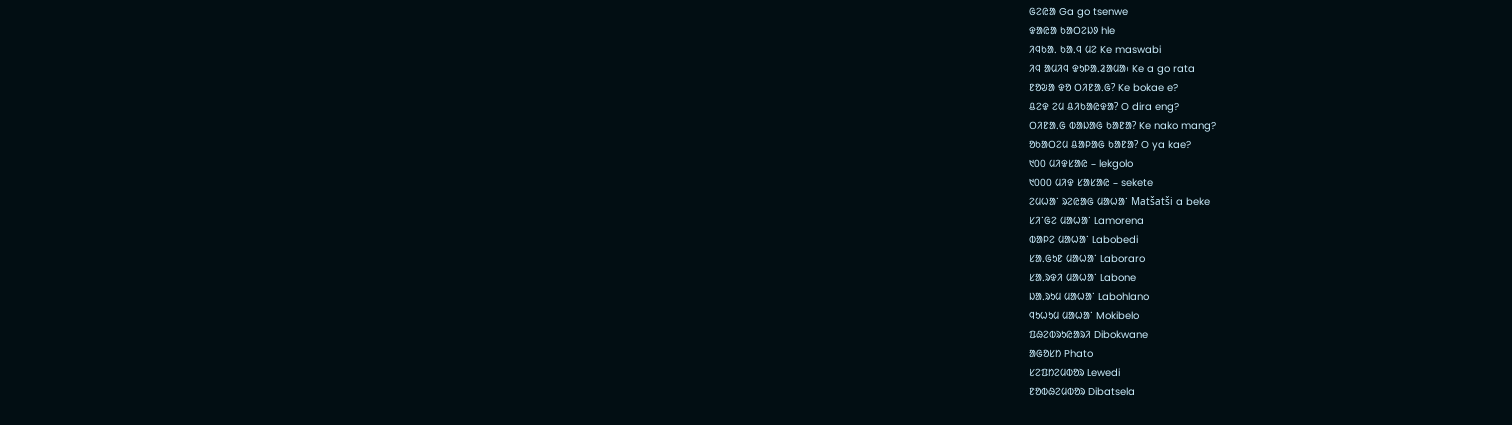ᱜᱮᱭᱟ Ga go tsenwe
ᱫᱟᱭᱟ ᱠᱟᱛᱮᱡᱽ hle
ᱤᱧᱠᱟᱹ ᱠᱟᱹᱧ ᱢᱮ Ke maswabi
ᱤᱧ ᱟᱢᱤᱧ ᱫᱩᱞᱟᱹᱲᱟᱢᱟ᱾ Ke a go rata
ᱱᱚᱶᱟ ᱫᱚ ᱛᱤᱱᱟᱹᱜ? Ke bokae e?
ᱪᱮᱫ ᱮᱢ ᱪᱤᱠᱟᱭᱫᱟ? O dira eng?
ᱛᱤᱱᱟᱹᱜ ᱵᱟᱡᱟᱜ ᱠᱟᱱᱟ? Ke nako mang?
ᱚᱠᱟᱛᱮᱢ ᱪᱟᱞᱟᱜ ᱠᱟᱱᱟ? O ya kae?
᱑᱐᱐ ᱢᱤᱫᱥᱟᱭ – lekgolo
᱑᱐᱐᱐ ᱢᱤᱫ ᱥᱟᱥᱟᱭ – sekete
ᱮᱢᱦᱟᱸ ᱨᱮᱭᱟᱜ ᱢᱟᱦᱟᱸ Matšatši a beke
ᱥᱤᱸᱜᱮ ᱢᱟᱦᱟᱸ Lamorena
ᱵᱟᱞᱮ ᱢᱟᱦᱟᱸ Labobedi
ᱥᱟᱹᱜᱩᱱ ᱢᱟᱦᱟᱸ Laboraro
ᱥᱟᱹᱨᱫᱤ ᱢᱟᱦᱟᱸ Labone
ᱡᱟᱹᱨᱩᱢ ᱢᱟᱦᱟᱸ Labohlano
ᱧᱩᱦᱩᱢ ᱢᱟᱦᱟᱸ Mokibelo
ᱯᱷᱮᱵᱨᱩᱭᱟᱨᱤ Dibokwane
ᱟᱜᱚᱥᱴ Phato
ᱥᱮᱯᱴᱮᱢᱵᱚᱨ Lewedi
ᱱᱚᱵᱷᱮᱢᱵᱚᱨ Dibatsela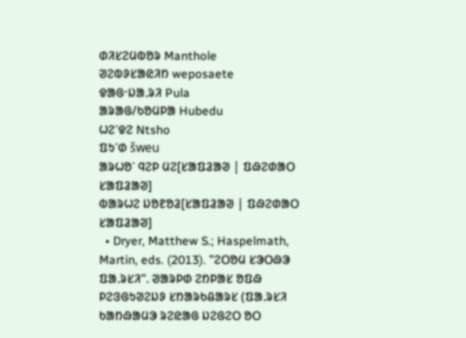ᱰᱤᱥᱮᱢᱵᱚᱨ Manthole
ᱣᱮᱵᱽᱥᱟᱭᱤᱴ weposaete
ᱫᱟᱜᱼᱡᱟᱹᱨᱤ Pula
ᱟᱨᱟᱜ/ᱠᱚᱢᱞᱟ Hubedu
ᱦᱮᱸᱫᱮ Ntsho
ᱯᱩᱸᱰ šweu
ᱟᱨᱦᱚᱸ ᱧᱮᱞ ᱢᱮ[ᱥᱟᱯᱲᱟᱣ | ᱯᱷᱮᱰᱟᱛ ᱥᱟᱯᱲᱟᱣ]
ᱵᱟᱨᱦᱮ ᱡᱚᱱᱚᱲ[ᱥᱟᱯᱲᱟᱣ | ᱯᱷᱮᱰᱟᱛ ᱥᱟᱯᱲᱟᱣ]
  • Dryer, Matthew S.; Haspelmath, Martin, eds. (2013). "ᱮᱛᱚᱢ ᱥᱳᱛᱷᱳ ᱯᱟᱹᱨᱥᱤ". ᱣᱟᱨᱞᱰ ᱮᱴᱞᱟᱥ ᱚᱯᱷ ᱞᱮᱝᱜᱩᱣᱮᱡᱽ ᱥᱴᱟᱨᱠᱪᱟᱨᱥ (ᱯᱟᱹᱨᱥᱤ ᱠᱟᱴᱷᱟᱢᱳ ᱨᱮᱭᱟᱜ ᱡᱮᱜᱮᱛ ᱚᱛ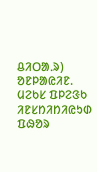ᱪᱤᱛᱟᱹᱨ) ᱚᱱᱞᱟᱭᱤᱱ. ᱢᱮᱠᱥ ᱯᱞᱮᱝᱠ ᱤᱱᱥᱴᱤᱴᱤᱭᱩᱰ ᱯᱷᱚᱨ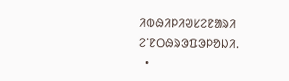ᱤᱵᱷᱤᱞᱤᱣᱥᱮᱱᱟᱨᱤ ᱮᱸᱱᱛᱷᱨᱳᱯᱳᱞᱚᱡᱤ.
  •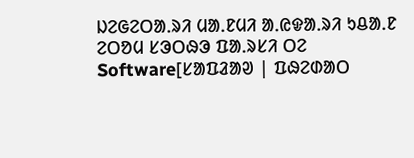ᱡᱮᱜᱮᱛᱟᱹᱨᱤ ᱢᱟᱹᱱᱢᱤ ᱟᱹᱭᱫᱟᱹᱨᱤ ᱩᱪᱟᱹᱱ ᱮᱛᱚᱢ ᱥᱳᱛᱷᱳ ᱯᱟᱹᱨᱥᱤ ᱛᱮ
Software[ᱥᱟᱯᱲᱟᱣ | ᱯᱷᱮᱰᱟᱛ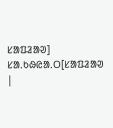ᱥᱟᱯᱲᱟᱣ]
ᱥᱟᱹᱠᱷᱭᱟᱹᱛ[ᱥᱟᱯᱲᱟᱣ |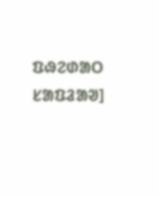ᱯᱷᱮᱰᱟᱛ ᱥᱟᱯᱲᱟᱣ]